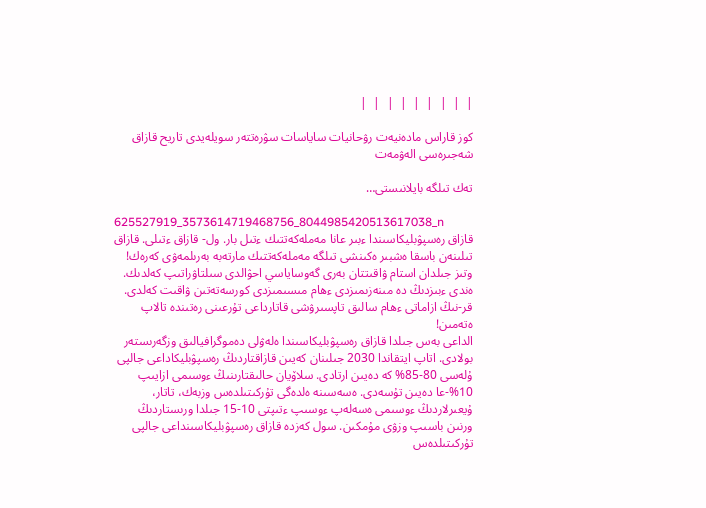|  |  |  |  |  |  |  |  |

كوز قاراس مادەنيەت رۋحانيات ساياسات سۋرەتتەر سويلەيدى تاريح قازاق شەجىرەسى الەۋمەت

تەك تىلگە بايلانىستى…

625527919_3573614719468756_8044985420513617038_n
قازاق رەسپۋبليكاسىندا ءبىر عانا مەملەكەتتىك ءتىل بار. ول- قازاق ءتىلى. قازاق تىلىنەن باسقا ەشبىر ەكىنشى تىلگە مەملەكەتتىك مارتەبە بەرىلمەۋى كەرەك! وتىز جىلدان استام ۋاقىتتان بەرى گەوساياسي احۋالدى سىلتاۋراتىپ كەلدىك. ەندى ءبىزدىڭ دە مىنەزىمىزدى ءھام مىسىمىزدى كورسەتەتىن ۋاقىت كەلدى. قر-نىڭ ازاماتى ءھام سالىق تاپسىرۋشى قاتارداعى تۇرعىنى رەتىندە تالاپ ەتەمىن!
الداعى بەس جىلدا قازاق رەسپۋبليكاسىندا ەلەۋلى دەموگرافيالىق وزگەرىستەر بولادى. اتاپ ايتقاندا 2030 جىلىنان كەيىن قازاقتاردىڭ رەسپۋبليكاداعى جالپى ۇلەسى 80-85% كە دەيىن ارتادى. سلاۆيان حالىقتارىنىڭ ءوسىمى ازايىپ 10%-عا دەيىن تۇسەدى. ەسەسىنە ەلدەگى تۇركىتىلدەس وزبەك، تاتار، ۇيعىرلاردىڭ ءوسىمى ەسەلەپ ءوسىپ ءتىپتى 10-15 جىلدا ورىستاردىڭ ورنىن باسىپ وزۋى مۇمكىن. سول كەزدە قازاق رەسپۋبليكاسىنداعى جالپى تۇركىتىلدەس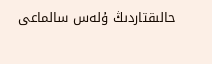حالىقتاردىڭ ۇلەس سالماعى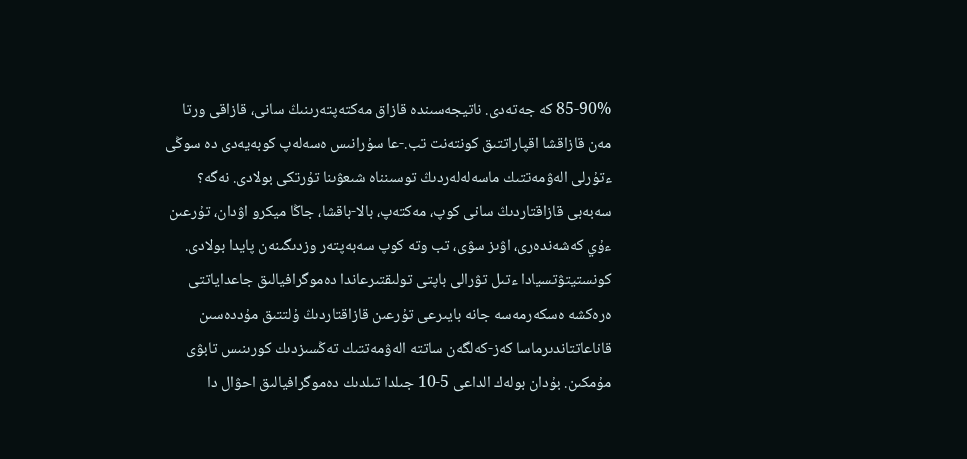85-90% كە جەتەدى. ناتيجەسىندە قازاق مەكتەپتەرىنىڭ سانى، قازاقى ورتا مەن قازاقشا اقپاراتتىق كونتەنت تب.-عا سۇرانىس ەسەلەپ كوبەيەدى دە سوڭى ءتۇرلى الەۋمەتتىك ماسەلەلەردىڭ توسىنناە شىعۋىنا تۇرتكى بولادى. نەگە؟ سەبەبى قازاقتاردىڭ سانى كوپ، مەكتەپ، بالا-باقشا، جاڭا ميكرو اۋدان، تۇرعىن ءۇي كەشەندەرى، اۋىز سۋى، تب وتە كوپ سەبەپتەر وزدىگىنەن پايدا بولادى. كونستيتۋتسيادا ءتىل تۋرالى باپتى تولىقتىرعاندا دەموگرافيالىق جاعداياتتى ەرەكشە ەسكەرمەسە جانە بايىرعى تۇرعىن قازاقتاردىڭ ۇلتتىق مۇددەسىن قاناعاتتاندىرماسا كەز-كەلگەن ساتتە الەۋمەتتىك تەڭسىزدىك كورىنىس تابۋى مۇمكىن. بۇدان بولەك الداعى 5-10 جىلدا تىلدىك دەموگرافيالىق احۋال دا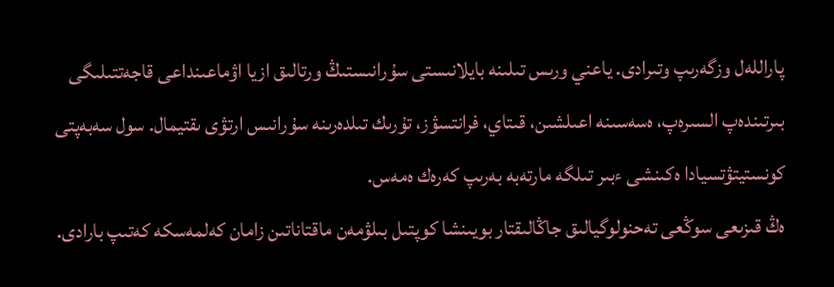پاراللەل وزگەرىپ وتىرادى. ياعني ورىس تىلىنە بايلانىستى سۇرانىستىڭ ورتالىق ازيا اۋماعىنداعى قاجەتتىلىگى بىرتىندەپ السىرەپ، ەسەسىنە اعىلشىن، قىتاي، فرانتسۋز، تۇرىك تىلدەرىنە سۇرانىس ارتۋى ىقتيمال. سول سەبەپتى كونستيتۋتسيادا ەكىنشى ءبىر تىلگە مارتەبە بەرىپ كەرەك ەمەس.
ەڭ قىزىعى سوڭعى تەحنولوگيالىق جاڭالىقتار بويىنشا كوپتىل بىلۋمەن ماقتاناتىن زامان كەلمەسكە كەتىپ بارادى.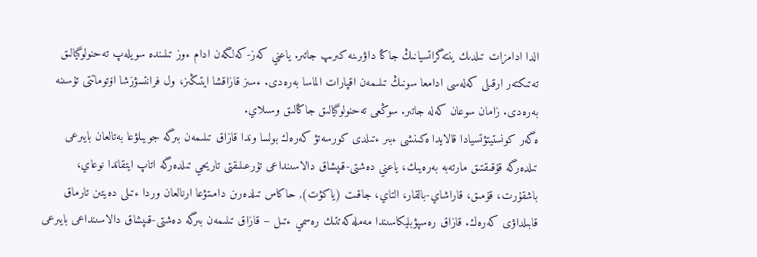الدا ادامزات تىلدىك ينتەگراتسيانىڭ جاڭا داۋىرىنە كىرىپ جاتىر. ياعني كەز-كەلگەن ادام ءوز تىلىندە سويلەپ تەحنولوگيالىق تەتىكتەر ارقىلى كەلەسى ادامعا سونىڭ تىلىمەن اقپارات الماسا بەرەدى. ءسىز قازاقشا ايتىڭىز، ول فرانتسۋزشا اۆتوماتتى تۇسىنە بەرەدى. زامان سوعان كەلە جاتىر. سوڭعى تەحنولوگيالىق جاڭالىق وسىلاي.
ەگەر كونستيتۋتسيادا قالايدا ەكىنشى ءبىر ءتىلدى كورسەتۋ كەرەك بولسا وندا قازاق تىلىمەن بىرگە جويىلۋعا بەتالعان بايىرعى تىلدەرگە قۇقىقتىق مارتەبە بەرەيىك، ياعني دەشتى-قىپشاق دالاسىنداعى تۇرعىلىقتى تاريحي تىلدەرگە اتاپ ايتقاندا نوعاي، باشقۇرت، قۇمىق، قاراشاي-بالقار، التاي، جاقىت (ياكۋت), حاكاس تىلدەرىن دامىتۋعا ارنالعان وردا ءتىلى دەيتىن تارماق قابىلداۋى كەرەك. قازاق رەسپۋبليكاسىندا مەملەكەتتىك رەسمي ءتىل – قازاق تىلىمەن بىرگە دەشتى-قىپشاق دالاسىنداعى بايىرعى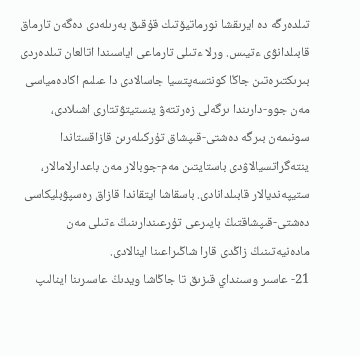تىلدەرگە دە ايرىقشا نورماتيۆتىك قۇقىق بەرىلەدى دەگەن تارماق قابىلدانۋى ءتيىس. ورلا ءتىلى تارماعى اياسىندا اتالعان تىلدەردى بىرىكتىرەتىن جاڭا كونتسەپتسيا جاسالادى دا عىلىم اكادەمياسى مەن جوو-دارىندا ىرگەلى زەرتتەۋ ينستيتۋتتارى اشىلادى، سونىمەن بىرگە دەشتى-قىپشاق تۇركىلەرىن قازاقستاندا ينتەگراتسيالاۋدى باستايتىن مەم-جوبالار مەن باعدارلامالار، ستيپەنديالار قابىلدانادى. باسقاشا ايتقاندا قازاق رەسپۋبليكاسى دەشتى-قىپشاقتىڭ بايىرعى تۇرعىندارىنىڭ ءتىلى مەن مادەنيەتىنىڭ زاڭدى قارا شاڭىراعىنا اينالادى.
21- عاسىر وسىنداي قىزىق تا جاڭاشا ويدىڭ عاسىرىنا اينالىپ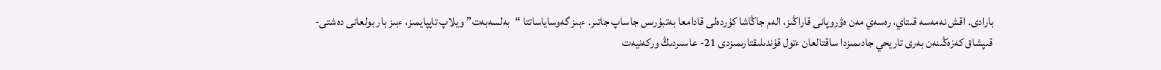بارادى. اقش نەمەسە قىتاي، رەسەي مەن ەۋروپانى قاراڭىز، الەم جاڭاشا كۇردەلى قادامعا بەتبۇرىس جاساپ جاتىر. ءبىز گەوساياساتتا “بەلسەبەت” ويلاپ تاپپايمىز، ءبىز بار بولعانى دەشتى-قىپشاق كەزەڭىنەن بەرى تاريحي جادىمىزدا ساقتالعان ءتول قۇندىلىقتارىمىزدى 21- عاسىردىڭ وركەنيەت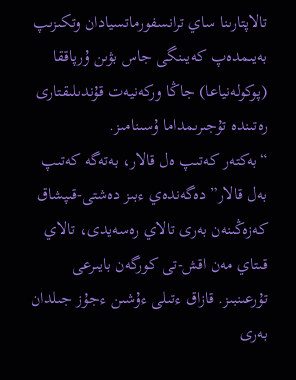تالاپتارىنا ساي ترانسفورماتسيادان وتكىزىپ بەيىمدەپ كەيىنگى جاس بۋىن ۇرپاققا (پوكولەنياعا) جاڭا وركەنيەت قۇندىلىقتارى رەتىندە تۇجىرىمداما ۇسىنامىز.
“بەكتەر كەتىپ ەل قالار، بەتەگە كەتىپ بەل قالار” دەگەندەي ءبىز دەشتى-قىپشاق كەزەڭىنەن بەرى تالاي رەسەيدى، تالاي قىتاي مەن اقش-تى كورگەن بايىرعى تۇرعىنبىز. قازاق ءتىلى ءۇشىن ءجۇز جىلدان بەرى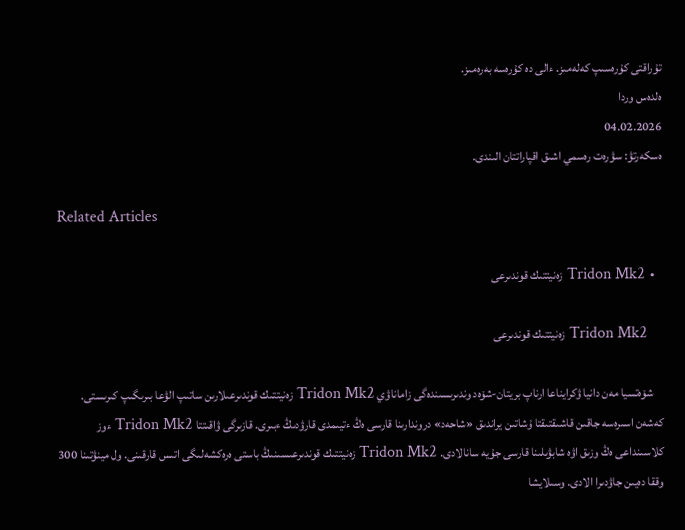تۇراقتى كۇرەسىپ كەلەمىز. ءالى دە كۇرەسە بەرەمىز.
ەلدەس وردا
04.02.2026
ەسكەرتۋ: سۋرەت رەسمي اشىق اقپاراتتان الىندى.

Related Articles

  • Tridon Mk2 زەنيتتىك قوندىرعى

    Tridon Mk2 زەنيتتىك قوندىرعى

    شۆەتسيا مەن دانيا ۋكرايناعا ارناپ بريتان-شۆەد وندىرىسىندەگى زاماناۋي Tridon Mk2 زەنيتتىك قوندىرعىلارىن ساتىپ الۋعا بىرىگىپ كىرىستى. كەشەن اسىرەسە جاقىن قاشىقتىقتا ۇشاتىن يراندىق «شاحەد» دروندارىنا قارسى ەڭ ءتيىمدى قارۋدىڭ ءبىرى. قازىرگى ۋاقىتتا Tridon Mk2 ءوز كلاسىنداعى ەڭ وزىق اۋە شابۋىلىنا قارسى جۇيە سانالادى. Tridon Mk2 زەنيتتىك قوندىرعىسىنىڭ باستى ەرەكشەلىگى اتىس قارقىنى. ول مينۋتىنا 300 وققا دەيىن جاۋدىرا الادى. وسىلايشا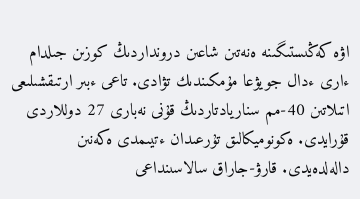اۋە كەڭىستىگىنە ەنەتىن شاعىن درونداردىڭ كوزىن جىلدام ءارى ءدال جويۋعا مۇمكىندىك تۋادى. تاعى ءبىر ارتىقشىلىعى اتىلاتىن 40-مم سناريادتاردىڭ قۇنى نەبارى 27 دوللاردى قۇرايدى. ەكونوميكالىق تۇرعىدان ءتيىمدى ەكەنىن دالەلدەيدى. قارۋ-جاراق سالاسىنداعى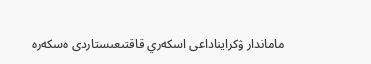ماماندار ۋكرايناداعى اسكەري قاقتىعىستاردى ەسكەرە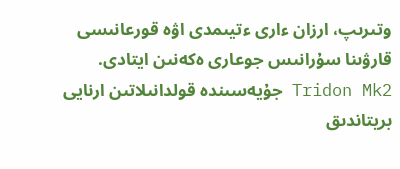وتىرىپ، ارزان ءارى ءتيىمدى اۋە قورعانىسى قارۋىنا سۇرانىس جوعارى ەكەنىن ايتادى. Tridon Mk2 جۇيەسىندە قولدانىلاتىن ارنايى بريتاندىق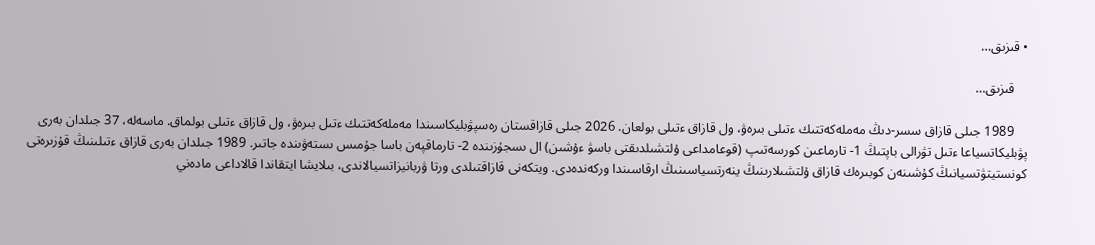• قىزىق…

    قىزىق…

    1989 جىلى قازاق سسر-دىڭ مەملەكەتتىك ءتىلى بىرەۋ، ول قازاق ءتىلى بولعان. 2026 جىلى قازاقستان رەسپۋبليكاسىندا مەملەكەتتىك ءتىل بىرەۋ، ول قازاق ءتىلى بولماق. ماسەلە، 37 جىلدان بەرى پۋبليكاتسياعا ءتىل تۋرالى باپتىڭ 1- تارماعىن كورسەتىپ (قوعامداعى ۇلتشىلدىقتى باسۋ ءۇشىن) ال ىسجۇزىندە 2- تارماقپەن باسا جۇمىس ىستەۋىندە جاتىر. 1989 جىلدان بەرى قازاق ءتىلىنىڭ قۇزىرەتى كونستيتۋتسيانىڭ كۇشىنەن كوبىرەك قازاق ۇلتشىلارىنىڭ ينەرتسياسىنىڭ ارقاسىندا وركەندەدى. ويتكەنى قازاقتىلدى ورتا ۋربانيزاتسيالاندى، بىلايشا ايتقاندا قالاداعى مادەني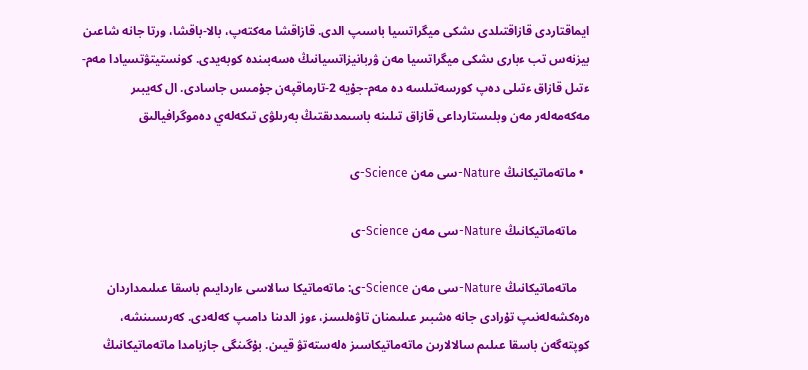ايماقتاردى قازاقتىلدى ىشكى ميگراتسيا باسىپ الدى. قازاقشا مەكتەپ، بالا-باقشا، ورتا جانە شاعىن بيزنەس تب ءبارى ىشكى ميگراتسيا مەن ۋربانيزاتسيانىڭ ەسەبىندە كوبەيدى. كونستيتۋتسيادا مەم-ءتىل قازاق ءتىلى دەپ كورسەتىلسە دە مەم-جۇيە 2-تارماقپەن جۇمىس جاسادى. ال كەيبىر مەكەمەلەر مەن وبلىستارداعى قازاق تىلىنە باسىمدىقتىڭ بەرىلۋى تىكەلەي دەموگرافيالىق

  • ماتەماتيكانىڭ Nature-سى مەن Science-ى

    ماتەماتيكانىڭ Nature-سى مەن Science-ى

    ماتەماتيكانىڭ Nature-سى مەن Science-ى: ماتەماتيكا سالاسى ءاردايىم باسقا عىلىمداردان ەرەكشەلەنىپ تۇرادى جانە ەشبىر عىلىمنان تاۋەلسىز، ءوز الدىنا دامىپ كەلەدى. كەرىسىنشە، كوپتەگەن باسقا عىلىم سالالارىن ماتەماتيكاسىز ەلەستەتۋ قيىن. بۇگىنگى جازبامدا ماتەماتيكانىڭ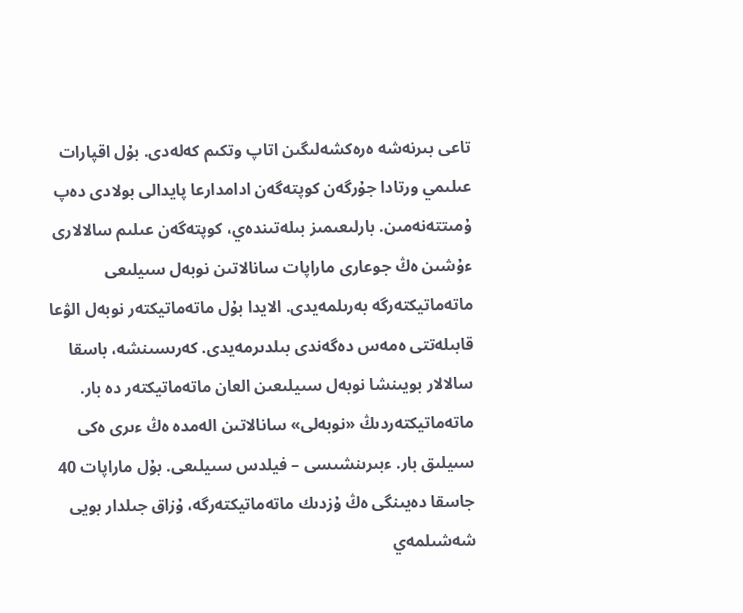تاعى بىرنەشە ەرەكشەلىگىن اتاپ وتكىم كەلەدى. بۇل اقپارات عىلىمي ورتادا جۇرگەن كوپتەگەن ادامدارعا پايدالى بولادى دەپ ۇمىتتەنەمىن. بارلىعىمىز بىلەتىندەي، كوپتەگەن عىلىم سالالارى ءۇشىن ەڭ جوعارى ماراپات سانالاتىن نوبەل سىيلىعى ماتەماتيكتەرگە بەرىلمەيدى. الايدا بۇل ماتەماتيكتەر نوبەل الۋعا قابىلەتتى ەمەس دەگەندى بىلدىرمەيدى. كەرىسىنشە، باسقا سالالار بويىنشا نوبەل سىيلىعىن العان ماتەماتيكتەر دە بار. ماتەماتيكتەردىڭ «نوبەلى» سانالاتىن الەمدە ەڭ ءىرى ەكى سىيلىق بار. ءبىرىنشىسى – فيلدس سىيلىعى. بۇل ماراپات 40 جاسقا دەيىنگى ەڭ ۇزدىك ماتەماتيكتەرگە، ۇزاق جىلدار بويى شەشىلمەي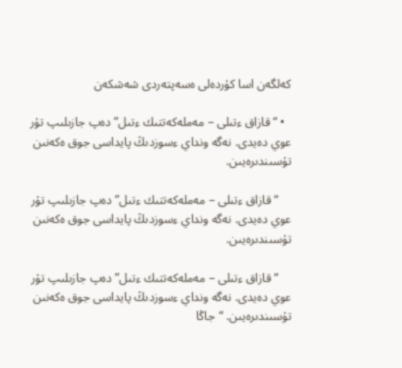كەلگەن اسا كۇردەلى ەسەپتەردى شەشكەن

  • “قازاق ءتىلى – مەملەكەتتىك ءتىل” دەپ جازىلىپ تۇر عوي دەيدى. نەگە ونداي ءسوزدىڭ پايداسى جوق ەكەنىن تۇسىندىرەيىن.

    “قازاق ءتىلى – مەملەكەتتىك ءتىل” دەپ جازىلىپ تۇر عوي دەيدى. نەگە ونداي ءسوزدىڭ پايداسى جوق ەكەنىن تۇسىندىرەيىن.

    “قازاق ءتىلى – مەملەكەتتىك ءتىل” دەپ جازىلىپ تۇر عوي دەيدى. نەگە ونداي ءسوزدىڭ پايداسى جوق ەكەنىن تۇسىندىرەيىن. “جاڭا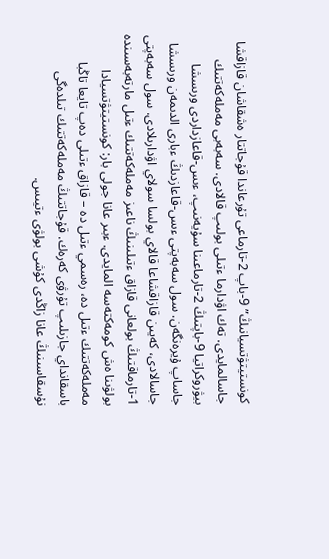كونستيتۋتسيانىڭ” 9-باپ 2-تارماعى تۇرعاندا قۇجاتتار ەشقاشان قازاقشا جاسالمايدى. تەك اۋدارما ءتىلى بولىپ قالادى. سەبەبى مەملەكەتتىك بيۋروكراتيا 9-باپتىڭ 2-تارماعىنا سۇيەنىپ، ءىس-قاعازداردى ورىسشا جاساپ ۇيرەنگەن. سول سەبەپتى ءىس-قاعازدىڭ ءبارى الدىمەن ورىسشا جاسالادى، كەيىن قازاقشاعا قالاي بولسا سولاي اۋدارىلادى. سول سەبەپتى 1-تارماقتىڭ بولعانى قازاق ءتىلىنىڭ ناعىز مەملەكەتتىك ءتىل مارتەبەسىندە بولۋىنا ەش كومەكتەسە المايدى. ءبىر عانا جولى بار: كونستيتۋتسيادا مەملەكەتتىك ءتىل دە، رەسمي ءتىل دە – قازاق ءتىلى دەپ تايعا تاڭبا باسقانداي جازىلىپ تۇرۋى كەرەك. قۇجاتتىڭ مەملەكەتتىك تىلدەگى نۇسقاسىنىڭ عانا زاڭدى كۇشى بولۋى ءتيىس.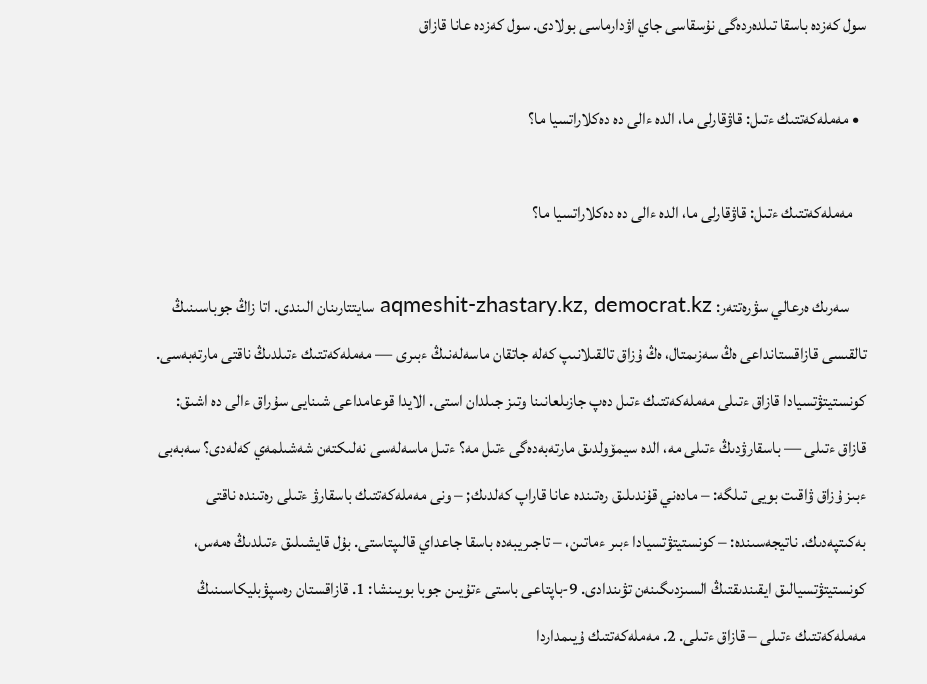سول كەزدە باسقا تىلدەردەگى نۇسقاسى جاي اۋدارماسى بولادى. سول كەزدە عانا قازاق

  • مەملەكەتتىك ءتىل: قاۋقارلى ما، الدە ءالى دە دەكلاراتسيا ما؟

    مەملەكەتتىك ءتىل: قاۋقارلى ما، الدە ءالى دە دەكلاراتسيا ما؟

     سەرىك ەرعالي سۋرەتتەر: aqmeshit-zhastary.kz, democrat.kz سايتتارىنان الىندى. اتا زاڭ جوباسىنىڭ تالقىسى قازاقستانداعى ەڭ سەزىمتال، ەڭ ۇزاق تالقىلانىپ كەلە جاتقان ماسەلەنىڭ ءبىرى — مەملەكەتتىك ءتىلدىڭ ناقتى مارتەبەسى. كونستيتۋتسيادا قازاق ءتىلى مەملەكەتتىك ءتىل دەپ جازىلعانىنا وتىز جىلدان استى. الايدا قوعامداعى شىنايى سۇراق ءالى دە اشىق: قازاق ءتىلى — باسقارۋدىڭ ءتىلى مە، الدە سيمۆولدىق مارتەبەدەگى ءتىل مە؟ ءتىل ماسەلەسى نەلىكتەن شەشىلمەي كەلەدى؟ سەبەبى ءبىز ۇزاق ۋاقىت بويى تىلگە: – مادەني قۇندىلىق رەتىندە عانا قاراپ كەلدىك; – ونى مەملەكەتتىك باسقارۋ ءتىلى رەتىندە ناقتى بەكىتپەدىك. ناتيجەسىندە: – كونستيتۋتسيادا ءبىر ءماتىن، – تاجىريبەدە باسقا جاعداي قالىپتاستى. بۇل قايشىلىق ءتىلدىڭ ەمەس، كونستيتۋتسيالىق ايقىندىقتىڭ السىزدىگىنەن تۋىندادى. 9-باپتاعى باستى ءتۇيىن جوبا بويىنشا: 1. قازاقستان رەسپۋبليكاسىنىڭ مەملەكەتتىك ءتىلى – قازاق ءتىلى. 2. مەملەكەتتىك ۇيىمداردا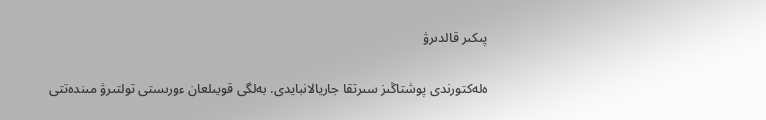پىكىر قالدىرۋ

ەلەكتورندى پوشتاڭىز سىرتقا جاريالانبايدى. بەلگى قويىلعان ءورىستى تولتىرۋ مىندەتتى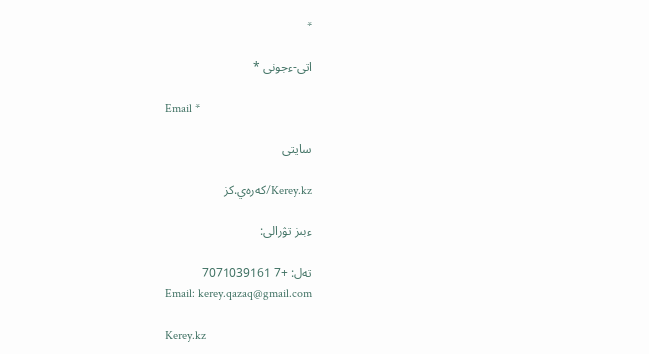*

اتى-ءجونى *

Email *

سايتى

Kerey.kz/كەرەي.كز

ءبىز تۋرالى:

تەل: +7 7071039161
Email: kerey.qazaq@gmail.com

Kerey.kz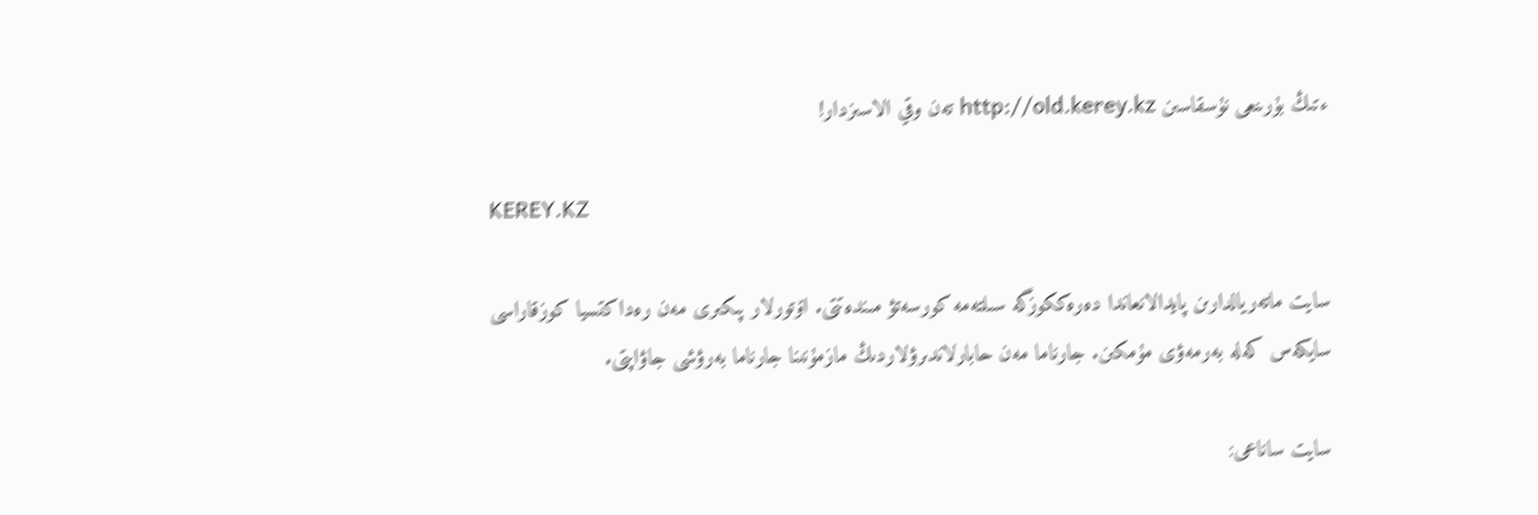ءتىڭ بۇرىنعى نۇسقاسىن http://old.kerey.kz تەن وقي الاسىزدار!

KEREY.KZ

سايت ماتەريالدارىن پايدالانعاندا دەرەككوزگە سىلتەمە كورسەتۋ مىندەتتى. اۆتورلار پىكىرى مەن رەداكتسيا كوزقاراسى سايكەس كەلە بەرمەۋى مۇمكىن. جارناما مەن حابارلاندىرۋلاردىڭ مازمۇنىنا جارناما بەرۋشى جاۋاپتى.

سايت ساناعى: